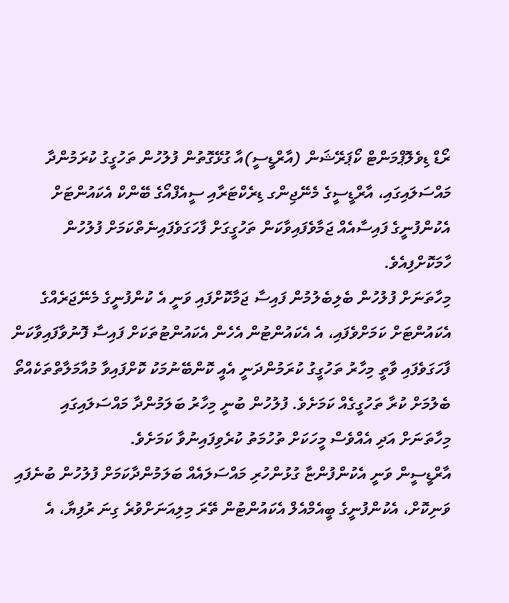ރޯޑް ޑިވެލޮޕްމަންޓް ކޯޕަރޭޝަން (އާރްޑީސީ)އާ ގުޅޭގޮތުން ފުލުހުން ތަހުގީގު ކުރަމުންދާ މައްސަލައިގައި، އާރްޑީސީގެ މެނޭޖިންގ ޑިރެކްޓަރާއި ސީއެފްއޯގެ ބޭންކް އެކައުންޓަށް އެކުންފުނީގެ ފައިސާއެއް ޖަމާވެފައިވާކަން ތަހުގީގަށް ފާހަގަވެފައިނެތްކަމަށް ފުލުހުން ހާމަކޮށްފިއެވެ.
މިހާތަނަށް ފުލުހުން ބެލިބެލުމުން ފައިސާ ޖަމާކޮށްފައި ވަނީ އެ ކުންފުނީގެ މެނޭޖަރެއްގެ އެކައުންޓަށް ކަމަށްވެފައި، އެ އެކައުންޓުން އެހެން އެކައުންޓުތަކަށް ފައިސާ ފޮނުވާފައިވާކަން ފާހަގަވެފައި ވާތީ މިހާރު ތަހުގީގު ކުރަމުންދަނީ އެއީ ކޮންބޭނުމަކު ކޮށްފައިވާ މުއާމަލާތްތަކެއްތޯ ބެލުމަށް ކުރާ ތަހުގީގެއް ކަމަށެވެ. ފުލުހުން ބުނީ މިހާރު ބަލަމުންދާ މައްސަލައިގައި މިހާތަނަށް އަދި އެއްވެސް މީހަކަށް ތުހުމަތު ކުރެވިފައިނުވާ ކަމަށެވެ.
އާރްޑީސީން ވަނީ އެކުންފުންޏާ ގުޅުންހުރި މައްސަލައެއް ބަލަމުންދާކަމަށް ފުލުހުން ބުނެފައި ވަނިކޮށް، އެކުންފުނީގެ ބީއެމްއެލް އެކައުންޓުން ތޭރަ މިލިއަނަށްވުރެ ގިނަ ރުފިޔާ، އެ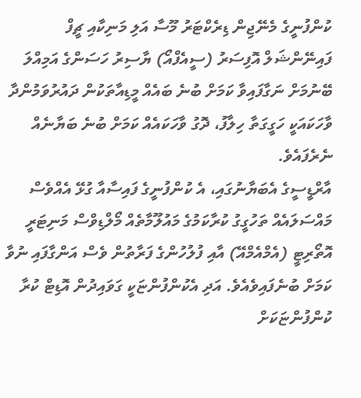ކުންފުނީގެ މެނޭޖިން ޑިރެކްޓަރު މޫސާ އަލި މަނިކާއި ޗީފް ފައިނޭންޝަލް އޮފިސަރު (ސީއެފްއޯ) ޔާސިރު ހަސަންގެ އަމިއްލަ ބޭނުމަށް ނަގާފައިވާ ކަމަށް ބުނެ ބައެއް މީޑިއާތަކުން ދައުރުވަމުންދާ ވާހަކައަކީ ހަގީގަތާ ހިލާފު، ދޮގު ވާހަކައެއް ކަމަށް ބުނެ ބަޔާނެއް ނެރެފައެވެ.
އާރްޑީސީގެ އެބަޔާނުގައި، އެ ކުންފުނީގެ ފައިސާއާ ގުޅޭ އެއްވެސް މައްސަލައެއް ތަހުގީގު ކުރާކަމުގެ މައުލޫމާތެއް މޯލްޑިވްސް މަނިޓަރީ އޮތޯރިޓީ (އެމްއެމްއޭ) އާއި ފުލުހުންގެ ފަރާތުން ވެސް އަންގާފައި ނުވާ ކަމަށް ބުނެފައިވެއެވެ. އަދި އެކުންފުންޏަކީ ގަވައިދުން އޮޑިޓް ކުރާ ކުންފުންޏަކަށް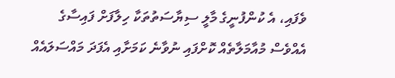ވެފައި، އެ ކުންފުނީގެ މާލީ ސިޔާސަތުތަކާ ހިލާފަށް ފައިސާގެ އެއްވެސް މުއާމަލާތެއް ކޮށްފައި ނުވާނެ ކަމަށާއި އެފަދަ މައްސަލައެއް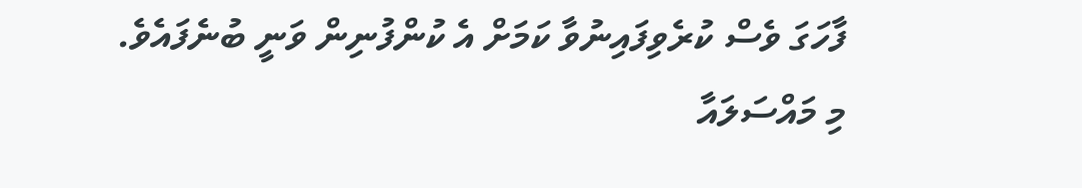ފާހަގަ ވެސް ކުރެވިފައިނުވާ ކަމަށް އެ ކުންފުނިން ވަނީ ބުނެފައެވެ.
މި މައްސަލައާ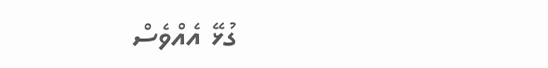ގުޅޭ އެއްވެސް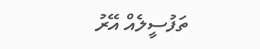ތަފުސީލެއް އޭރު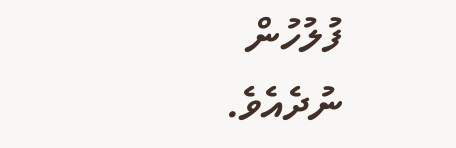ފުލުހުން ނުދެއެވެ.